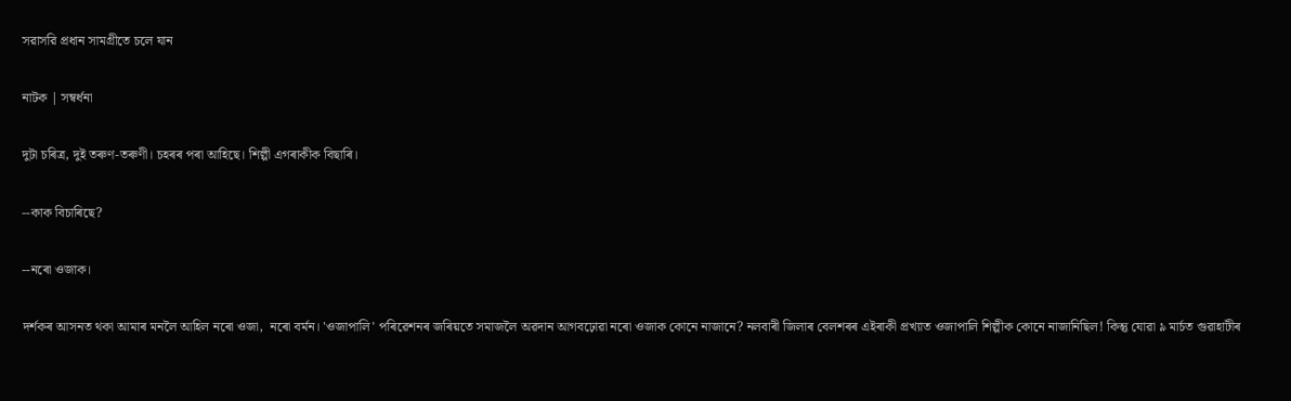সরাসরি প্রধান সামগ্রীতে চলে যান

নাটক | সম্বৰ্ধনা

দুটা চৰিত্ৰ, দুই তৰুণ-তৰুণী। চহৰৰ পৰা আহিছে। শিল্পী এগৰাকীক বিছাৰি।

--কাক বিচাৰিছে?

--নৰো ওজাক।

দৰ্শকৰ আসনত থকা আমাৰ মনলৈ আহিল নৰো ওজা,  নৰো বৰ্মন। 'ওজাপালি' পৰিৱেশনৰ জৰিয়তে সমাজলৈ অৱদান আগবঢ়োৱা নৰো ওজাক কোনে নাজানে? নলবাৰী জিলাৰ বেলশৰৰ এইৰাকী প্ৰখ্যাত ওজাপালি শিল্পীক কোনে নাজানিছিল! কিন্তু যোৱা ৯ মাৰ্চত গুৱাহাটীৰ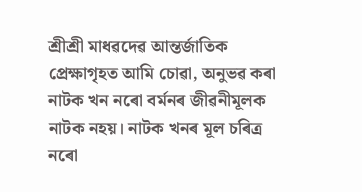শ্রীশ্রী মাধৱদেৱ আন্তর্জাতিক প্রেক্ষাগৃহত আমি চোৱা, অনুভৱ কৰা নাটক খন নৰো বৰ্মনৰ জীৱনীমূলক নাটক নহয়। নাটক খনৰ মূল চৰিত্ৰ নৰো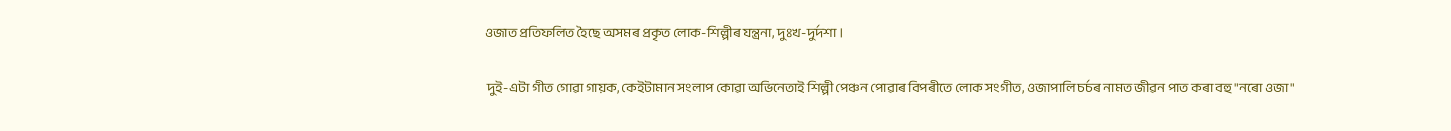ওজাত প্ৰতিফলিত হৈছে অসমৰ প্ৰকৃত লোক-শিল্পীৰ যন্ত্ৰনা, দুঃখ-দুর্দশা।

 দুই-এটা গীত গোৱা গায়ক, কেইটামান সংলাপ কোৱা অভিনেতাই শিল্পী পেঞ্চন পোৱাৰ বিপৰীতে লোক সংগীত, ওজাপালি চৰ্চৰ নামত জীৱন পাত কৰা বহু "নৰো ওজা"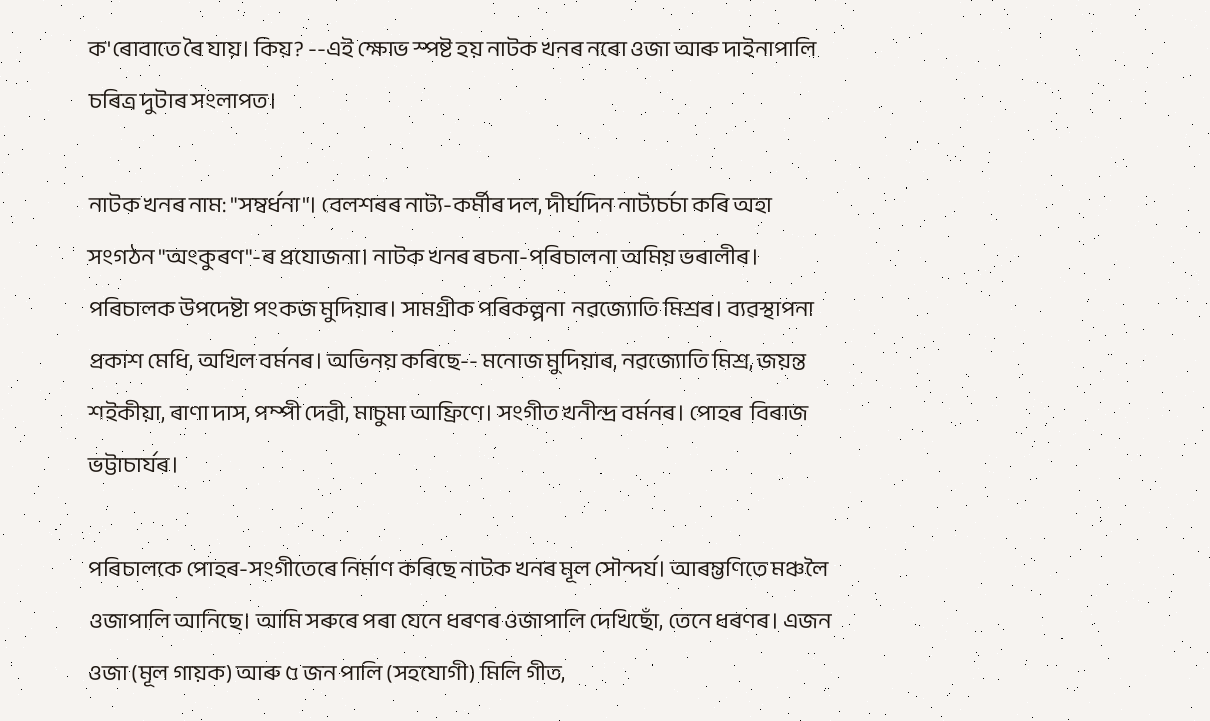ক'ৰোবাতে ৰৈ যায়। কিয়? --এই ক্ষোভ স্পষ্ট হয় নাটক খনৰ নৰো ওজা আৰু দাইনাপালি চৰিত্ৰ দুটাৰ সংলাপত।

নাটক খনৰ নাম: "সম্বৰ্ধনা"। বেলশৰৰ নাট্য-কৰ্মীৰ দল, দীৰ্ঘদিন নাট্যচৰ্চা কৰি অহা সংগঠন "অংকুৰণ"-ৰ প্ৰযোজনা। নাটক খনৰ ৰচনা-পৰিচালনা অমিয় ভৰালীৰ। পৰিচালক উপদেষ্টা পংকজ মুদিয়াৰ। সামগ্রীক পৰিকল্পনা  নৱজ্যোতি মিশ্রৰ। ব্যৱস্থাপনা প্রকাশ মেধি, অখিল বর্মনৰ। অভিনয় কৰিছে-- মনোজ মুদিয়াৰ, নৱজ্যোতি মিশ্র, জয়ন্ত শইকীয়া, ৰাণা দাস, পম্পী দেৱী, মাচুমা আফ্রিণে। সংগীত খনীন্দ্র বর্মনৰ। পোহৰ  বিৰাজ ভট্টাচার্যৰ।

পৰিচালকে পোহৰ-সংগীতেৰে নিৰ্মাণ কৰিছে নাটক খনৰ মূল সৌন্দৰ্য। আৰম্ভণিতে মঞ্চলৈ ওজাপালি আনিছে। আমি সৰুৰে পৰা যেনে ধৰণৰ ওজাপালি দেখিছোঁ, তেনে ধৰণৰ। এজন ওজা (মূল গায়ক) আৰু ৫ জন পালি (সহযোগী) মিলি গীত,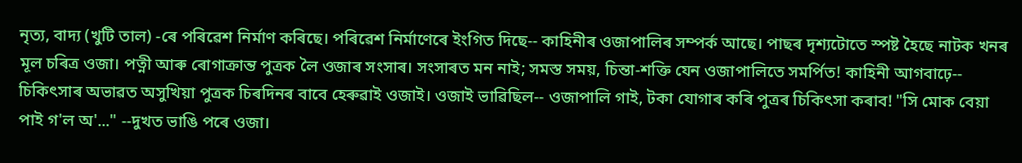নৃত্য, বাদ্য (খুটি তাল) -ৰে পৰিৱেশ নিৰ্মাণ কৰিছে। পৰিৱেশ নিৰ্মাণেৰে ইংগিত দিছে-- কাহিনীৰ ওজাপালিৰ সম্পৰ্ক আছে। পাছৰ দৃশ্যটোতে স্পষ্ট হৈছে নাটক খনৰ মূল চৰিত্ৰ ওজা। পত্নী আৰু ৰোগাক্ৰান্ত পুত্ৰক লৈ ওজাৰ সংসাৰ। সংসাৰত মন নাই; সমস্ত সময়, চিন্তা-শক্তি যেন ওজাপালিতে সমৰ্পিত! কাহিনী আগবাঢ়ে-- চিকিৎসাৰ অভাৱত অসুখিয়া পুত্ৰক চিৰদিনৰ বাবে হেৰুৱাই ওজাই। ওজাই ভাৱিছিল-- ওজাপালি গাই, টকা যোগাৰ কৰি পুত্ৰৰ চিকিৎসা কৰাব! "সি মোক বেয়া পাই গ'ল অ'..." --দুখত ভাঙি পৰে ওজা।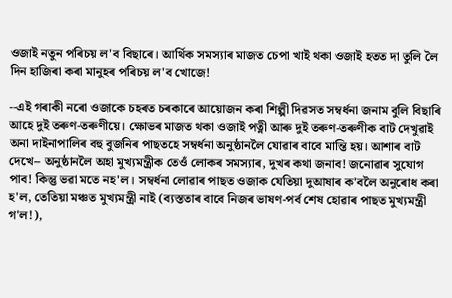ওজাই নতুন পৰিচয় ল'ব বিছাৰে। আৰ্থিক সমস্যাৰ মাজত চেপা খাই থকা ওজাই হতত দা তুলি লৈ দিন হাজিৰা কৰা মানুহৰ পৰিচয় ল'ব খোজে!

--এই গৰাকী নৰো ওজাকে চহৰত চৰকাৰে আয়োজন কৰা শিল্পী দিৱসত সম্বৰ্ধনা জনাম বুলি বিছাৰি আহে দুই তৰুণ-তৰুণীয়ে। ক্ষোভৰ মাজত থকা ওজাই পত্নী আৰু দুই তৰুণ-তৰুণীক বাট দেখুৱাই অনা দাইনাপালিৰ বহু বুজনিৰ পাছতহে সম্বৰ্ধনা অনুষ্ঠানলৈ যোৱাৰ বাবে মান্তি হয়। আশাৰ বাট দেখে-- অনুষ্ঠানলৈ অহা মুখ্যমন্ত্ৰীক তেওঁ লোকৰ সমস্যাৰ, দুখৰ কথা জনাব! জনোৱাৰ সুযোগ পাব! কিন্তু ভৱা মতে নহ'ল। সম্বৰ্ধনা লোৱাৰ পাছত ওজাক যেতিয়া দুআষাৰ ক'বলৈ অনুৰোধ কৰা হ'ল, তেতিয়া মঞ্চত মুখ্যমন্ত্ৰী নাই (ব্যস্ততাৰ বাবে নিজৰ ভাষণ-পৰ্ব শেষ হোৱাৰ পাছত মুখ্যমন্ত্ৰী গ'ল!),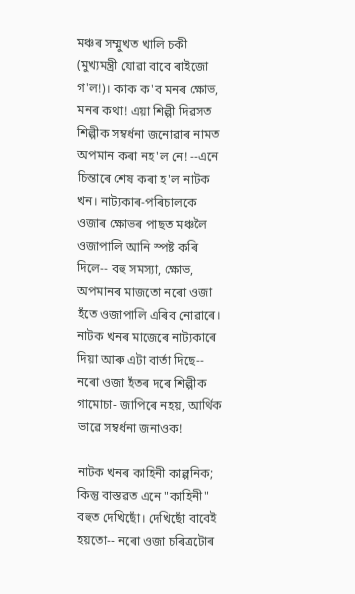মঞ্চৰ সম্মুখত খালি চকী (মুখ্যমন্ত্ৰী যোৱা বাবে ৰাইজো গ'ল!)। কাক ক'ব মনৰ ক্ষোভ, মনৰ কথা! এয়া শিল্পী দিৱসত শিল্পীক সম্বৰ্ধনা জনোৱাৰ নামত অপমান কৰা নহ'ল নে! --এনে চিন্তাৰে শেষ কৰা হ'ল নাটক খন। নাট্যকাৰ-পৰিচালকে ওজাৰ ক্ষোভৰ পাছত মঞ্চলৈ ওজাপালি আনি স্পষ্ট কৰি দিলে-- বহু সমস্যা, ক্ষোভ, অপমানৰ মাজতো নৰো ওজা হঁতে ওজাপালি এৰিব নোৱাৰে। নাটক খনৰ মাজেৰে নাট্যকাৰে দিয়া আৰু এটা বাৰ্তা দিছে-- নৰো ওজা হঁতৰ দৰে শিল্পীক গামোচা- জাপিৰে নহয়, আৰ্থিক ভাৱে সম্বৰ্ধনা জনাওক!

নাটক খনৰ কাহিনী কাল্পনিক; কিন্তু বাস্তৱত এনে "কাহিনী" বহুত দেখিছোঁ। দেখিছোঁ বাবেই হয়তো-- নৰো ওজা চৰিত্ৰটোৰ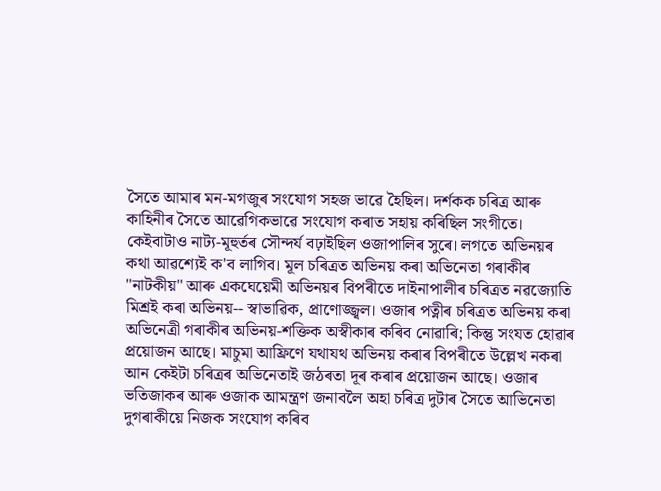সৈতে আমাৰ মন-মগজুৰ সংযোগ সহজ ভাৱে হৈছিল। দৰ্শকক চৰিত্ৰ আৰু কাহিনীৰ সৈতে আৱেগিকভাৱে সংযোগ কৰাত সহায় কৰিছিল সংগীতে। কেইবাটাও নাট্য-মূহুৰ্তৰ সৌন্দৰ্য বঢ়াইছিল ওজাপালিৰ সুৰে। লগতে অভিনয়ৰ কথা আৱশ্যেই ক'ব লাগিব। মূল চৰিত্ৰত অভিনয় কৰা অভিনেতা গৰাকীৰ "নাটকীয়" আৰু একঘেয়েমী অভিনয়ৰ বিপৰীতে দাইনাপালীৰ চৰিত্ৰত নৱজ্যোতি মিশ্রই কৰা অভিনয়-- স্বাভাৱিক, প্রাণোজ্জ্বল। ওজাৰ পত্নীৰ চৰিত্ৰত অভিনয় কৰা অভিনেত্ৰী গৰাকীৰ অভিনয়-শক্তিক অস্বীকাৰ কৰিব নোৱাৰি; কিন্তু সংযত হোৱাৰ প্ৰয়োজন আছে। মাচুমা আফ্রিণে যথাযথ অভিনয় কৰাৰ বিপৰীতে উল্লেখ নকৰা আন কেইটা চৰিত্ৰৰ অভিনেতাই জঠৰতা দূৰ কৰাৰ প্ৰয়োজন আছে। ওজাৰ ভতিজাকৰ আৰু ওজাক আমন্ত্ৰণ জনাবলৈ অহা চৰিত্ৰ দুটাৰ সৈতে আভিনেতা দুগৰাকীয়ে নিজক সংযোগ কৰিব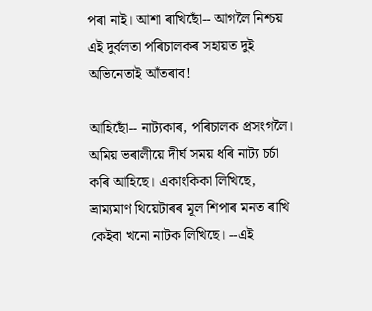পৰা নাই। আশা ৰাখিছোঁ-- আগলৈ নিশ্চয় এই দুৰ্বলতা পৰিচালকৰ সহায়ত দুই অভিনেতাই আঁতৰাব!

আহিছোঁ-- নাট্যকাৰ, পৰিচালক প্ৰসংগলৈ। অমিয় ভৰালীয়ে দীৰ্ঘ সময় ধৰি নাট্য চৰ্চা কৰি আহিছে। একাংকিকা লিখিছে, ভ্ৰাম্যমাণ থিয়েটাৰৰ মূল শিপাৰ মনত ৰাখি কেইবা খনো নাটক লিখিছে। --এই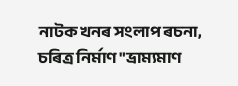নাটক খনৰ সংলাপ ৰচনা, চৰিত্ৰ নিৰ্মাণ "ভ্ৰাম্যমাণ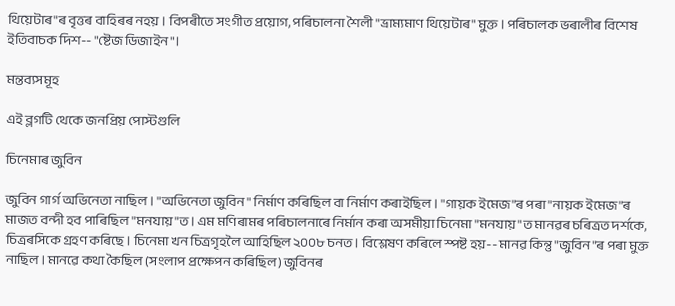থিয়েটাৰ"ৰ বৃত্তৰ বাহিৰৰ নহয়। বিপৰীতে সংগীত প্ৰয়োগ, পৰিচালনা শৈলী "ভ্ৰাম্যমাণ থিয়েটাৰ" মুক্ত। পৰিচালক ভৰালীৰ বিশেষ ইতিবাচক দিশ-- "ষ্টেজ ডিজাইন"।

মন্তব্যসমূহ

এই ব্লগটি থেকে জনপ্রিয় পোস্টগুলি

চিনেমাৰ জুবিন

জুবিন গাৰ্গ অভিনেতা নাছিল। "অভিনেতা জুবিন" নিৰ্মাণ কৰিছিল বা নিৰ্মাণ কৰাইছিল। "গায়ক ইমেজ"ৰ পৰা "নায়ক ইমেজ"ৰ মাজত বন্দী হব পাৰিছিল "মনযায়"ত। এম মণিৰামৰ পৰিচালনাৰে নিৰ্মান কৰা অসমীয়া চিনেমা "মনযায়"ত মানৱৰ চৰিত্ৰত দৰ্শকে, চিত্ৰৰসিকে গ্ৰহণ কৰিছে। চিনেমা খন চিত্ৰগৃহলৈ আহিছিল ২০০৮ চনত। বিশ্লেষণ কৰিলে স্পষ্ট হয়-- মানৱ কিন্তু "জুবিন"ৰ পৰা মুক্ত নাছিল। মানৱে কথা কৈছিল (সংলাপ প্ৰক্ষেপন কৰিছিল) জুবিনৰ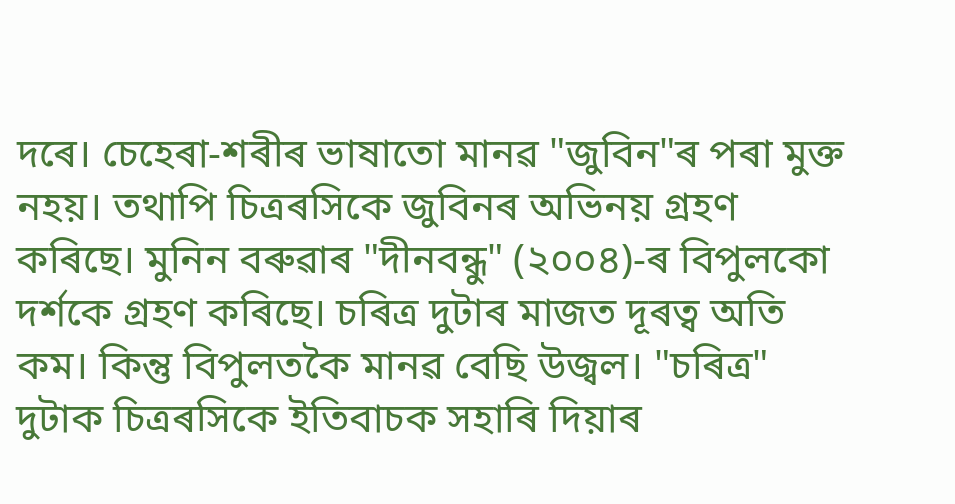দৰে। চেহেৰা-শৰীৰ ভাষাতো মানৱ "জুবিন"ৰ পৰা মুক্ত নহয়। তথাপি চিত্ৰৰসিকে জুবিনৰ অভিনয় গ্ৰহণ কৰিছে। মুনিন বৰুৱাৰ "দীনবন্ধু" (২০০৪)-ৰ বিপুলকো দৰ্শকে গ্ৰহণ কৰিছে। চৰিত্ৰ দুটাৰ মাজত দূৰত্ব অতি কম। কিন্তু বিপুলতকৈ মানৱ বেছি উজ্বল। "চৰিত্ৰ" দুটাক চিত্ৰৰসিকে ইতিবাচক সহাৰি দিয়াৰ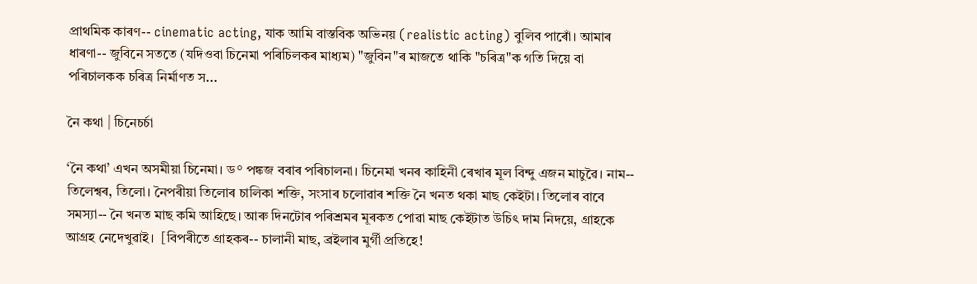প্ৰাথমিক কাৰণ-- cinematic acting, যাক আমি বাস্তবিক অভিনয় (realistic acting) বুলিব পাৰোঁ। আমাৰ ধাৰণা-- জুবিনে সততে (যদিওবা চিনেমা পৰিচিলকৰ মাধ্যম) "জুবিন"ৰ মাজতে থাকি "চৰিত্ৰ"ক গতি দিয়ে বা পৰিচালকক চৰিত্ৰ নিৰ্মাণত স...

নৈ কথা | চিনেচৰ্চা

‘নৈ কথা’ এখন অসমীয়া চিনেমা। ড° পঙ্কজ বৰাৰ পৰিচালনা। চিনেমা খনৰ কাহিনী ৰেখাৰ মূল বিন্দু এজন মাচুৱৈ। নাম-- তিলেশ্বৰ, তিলো। নৈপৰীয়া তিলোৰ চালিকা শক্তি, সংসাৰ চলোৱাৰ শক্তি নৈ খনত থকা মাছ কেইটা। তিলোৰ বাবে সমস্যা-- নৈ খনত মাছ কমি আহিছে। আৰু দিনটোৰ পৰিশ্ৰমৰ মূৰকত পোৱা মাছ কেইটাত উচিৎ দাম নিদয়ে, গ্ৰাহকে আগ্ৰহ নেদেখুৱাই।  [বিপৰীতে গ্ৰাহকৰ-- চালানী মাছ, ব্ৰইলাৰ মুৰ্গী প্ৰতিহে!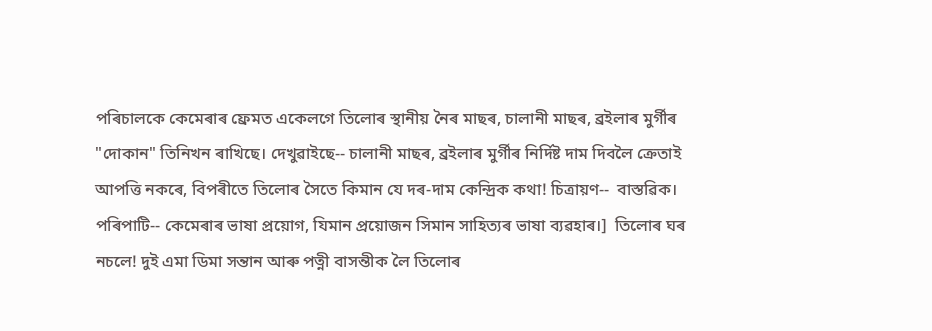পৰিচালকে কেমেৰাৰ ফ্ৰেমত একেলগে তিলোৰ স্থানীয় নৈৰ মাছৰ, চালানী মাছৰ, ব্ৰইলাৰ মুৰ্গীৰ "দোকান" তিনিখন ৰাখিছে। দেখুৱাইছে-- চালানী মাছৰ, ব্ৰইলাৰ মুৰ্গীৰ নিৰ্দিষ্ট দাম দিবলৈ ক্ৰেতাই আপত্তি নকৰে, বিপৰীতে তিলোৰ সৈতে কিমান যে দৰ-দাম কেন্দ্ৰিক কথা! চিত্ৰায়ণ--  বাস্তৱিক। পৰিপাটি-- কেমেৰাৰ ভাষা প্ৰয়োগ, যিমান প্ৰয়োজন সিমান সাহিত্যৰ ভাষা ব্যৱহাৰ।]  তিলোৰ ঘৰ নচলে! দুই এমা ডিমা সন্তান আৰু পত্নী বাসন্তীক লৈ তিলোৰ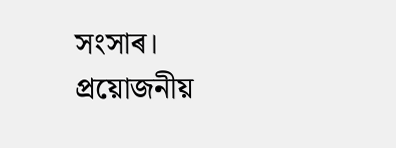সংসাৰ। প্ৰয়োজনীয়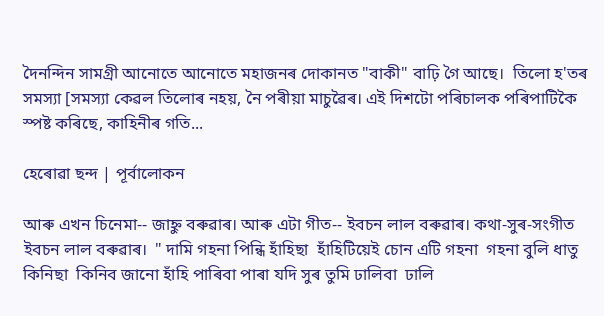দৈনন্দিন সামগ্ৰী আনোতে আনোতে মহাজনৰ দোকানত "বাকী" বাঢ়ি গৈ আছে।  তিলো হ'তৰ  সমস্যা [সমস্যা কেৱল তিলোৰ নহয়, নৈ পৰীয়া মাচুৱৈৰ। এই দিশটো পৰিচালক পৰিপাটিকৈ স্পষ্ট কৰিছে, কাহিনীৰ গতি...

হেৰোৱা ছন্দ | পূৰ্বালোকন

আৰু এখন চিনেমা-- জাহ্নু বৰুৱাৰ। আৰু এটা গীত-- ইবচন লাল বৰুৱাৰ। কথা-সুৰ-সংগীত ইবচন লাল বৰুৱাৰ।  " দামি গহনা পিন্ধি হাঁহিছা  হাঁহিটিয়েই চোন এটি গহনা  গহনা বুলি ধাতু কিনিছা  কিনিব জানো হাঁহি পাৰিবা পাৰা যদি সুৰ তুমি ঢালিবা  ঢালি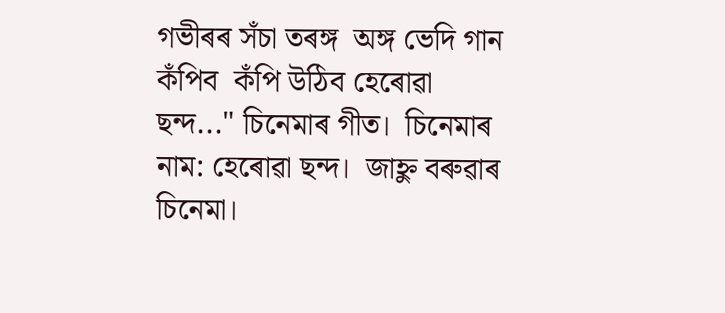গভীৰৰ সঁচা তৰঙ্গ  অঙ্গ ভেদি গান কঁপিব  কঁপি উঠিব হেৰোৱা ছন্দ..." চিনেমাৰ গীত।  চিনেমাৰ নাম: হেৰোৱা ছন্দ।  জাহ্নু বৰুৱাৰ চিনেমা।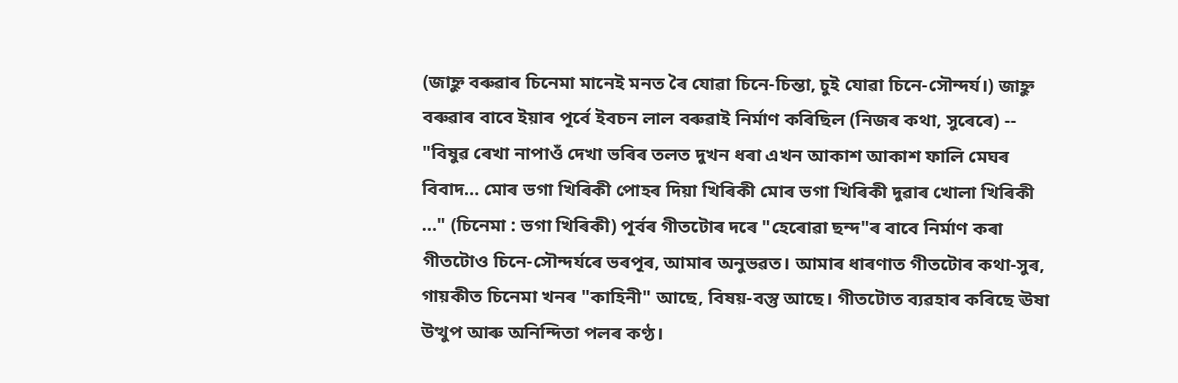(জাহ্নু বৰুৱাৰ চিনেমা মানেই মনত ৰৈ যোৱা চিনে-চিন্তা, চুই যোৱা চিনে-সৌন্দৰ্য।) জাহ্নু বৰুৱাৰ বাবে ইয়াৰ পূৰ্বে ইবচন লাল বৰুৱাই নিৰ্মাণ কৰিছিল (নিজৰ কথা, সুৰেৰে) -- "বিষুৱ ৰেখা নাপাওঁ দেখা ভৰিৰ তলত দুখন ধৰা এখন আকাশ আকাশ ফালি মেঘৰ বিবাদ… মোৰ ভগা খিৰিকী পোহৰ দিয়া খিৰিকী মোৰ ভগা খিৰিকী দুৱাৰ খোলা খিৰিকী …" (চিনেমা : ভগা খিৰিকী) পূৰ্বৰ গীতটোৰ দৰে "হেৰোৱা ছন্দ"ৰ বাবে নিৰ্মাণ কৰা গীতটোও চিনে-সৌন্দৰ্যৰে ভৰপূৰ, আমাৰ অনুভৱত। আমাৰ ধাৰণাত গীতটোৰ কথা-সুৰ, গায়কীত চিনেমা খনৰ "কাহিনী" আছে, বিষয়-বস্তু আছে। গীতটোত ব্যৱহাৰ কৰিছে ঊষা উত্থুপ আৰু অনিন্দিতা পলৰ কণ্ঠ।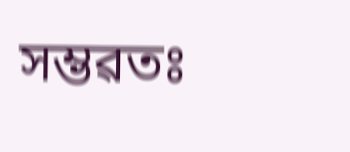সম্ভৱতঃ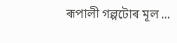ৰূপালী গল্পটোৰ মূল ...